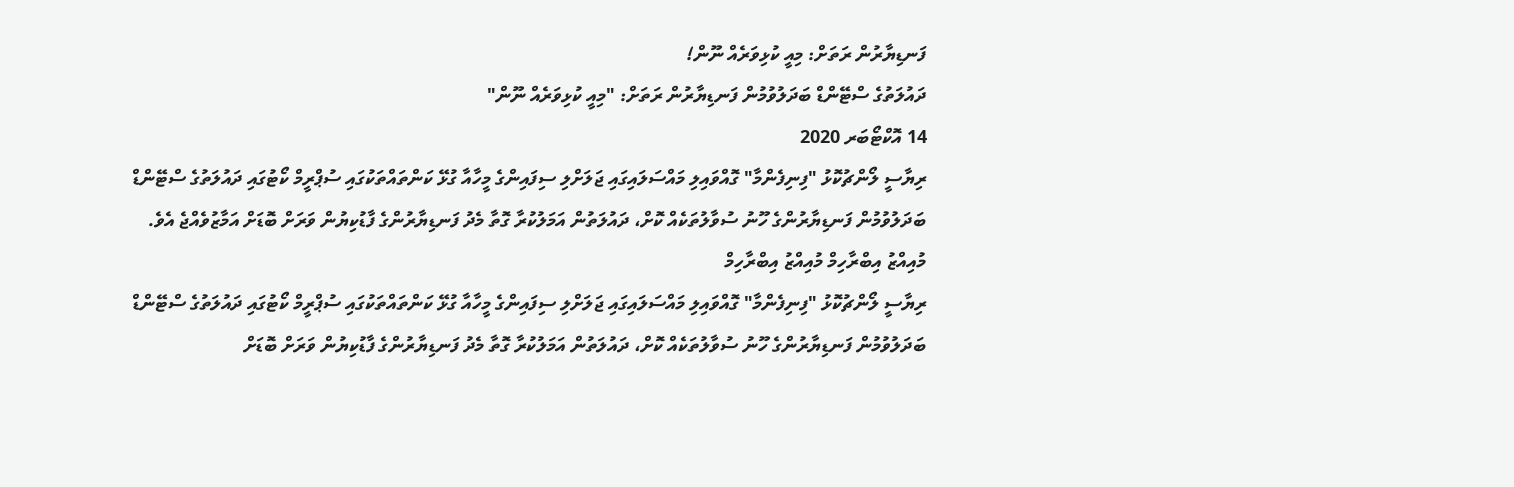ފަނޑިޔާރުން ރަތަށް: މިއީ ކުޅިވަރެއް ނޫން!
ދައުލަތުގެ ސްޓޭންޑް ބަދަލުވުމުން ފަނޑިޔާރުން ރަތަށް: "މިއީ ކުޅިވަރެއް ނޫން"
14 އޮކްޓޯބަރ 2020
ރިޔާސީ ލޯންޗުކޮޅު "ފިނިފެންމާ" ގޮއްވައިލި މައްސަލައިގައި ޖަލަށްލި ސިފައިންގެ މީހާއާ ގުޅޭ ކަންތައްތަކުގައި ސުޕްރީމް ކޯޓުގައި ދައުލަތުގެ ސްޓޭންޑް ބަދަލުވުމުން ފަނޑިޔާރުންގެ ހޫނު ސުވާލުތަކެއް ކޮށް، ދައުލަތުން އަމަލުކުރާ ގޮތާ މެދު ފަނޑިޔާރުންގެ ފާޑުކިޔުން ވަރަށް ބޮޑަށް އަމާޒުވެއްޖެ އެވެ.
މުއިއްޒު އިބްރާހިމް މުއިއްޒު އިބްރާހިމް
ރިޔާސީ ލޯންޗުކޮޅު "ފިނިފެންމާ" ގޮއްވައިލި މައްސަލައިގައި ޖަލަށްލި ސިފައިންގެ މީހާއާ ގުޅޭ ކަންތައްތަކުގައި ސުޕްރީމް ކޯޓުގައި ދައުލަތުގެ ސްޓޭންޑް ބަދަލުވުމުން ފަނޑިޔާރުންގެ ހޫނު ސުވާލުތަކެއް ކޮށް، ދައުލަތުން އަމަލުކުރާ ގޮތާ މެދު ފަނޑިޔާރުންގެ ފާޑުކިޔުން ވަރަށް ބޮޑަށް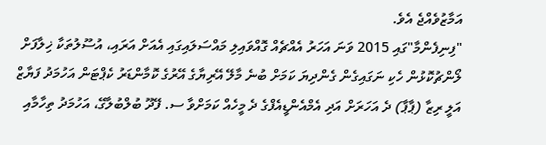އަމާޒުވެއްޖެ އެވެ.
"ފިނިފެންމާ"ގައި 2015 ވަނަ އަހަރު އެއްޗެއް ގޮއްވައިލި މައްސަލައިގައި އެއަށް އަރައި، އުސޫލުތަކާ ޚިލާފަށް ލޯންޗުކޮޅުން ހެކި ނަގައިގެން ގެންދިޔަ ކަމަށް ބުނެ މާލޭ އޭރިޔާގެ އޭރުގެ ކޮމާންޑަރު ކެޕްޓަން އަހުމަދު ފަޔާޒް އަލީ ރިޒާ (ޕާޕާ) ދެ އަހަރަށް އަދި އެމްއެންޑީއެފްގެ ދެ މީހެއް ކަމަށްވާ ސ. ފޭދޫ ބުލްބުލާގޭ، އަހުމަދު ތިހާމާއި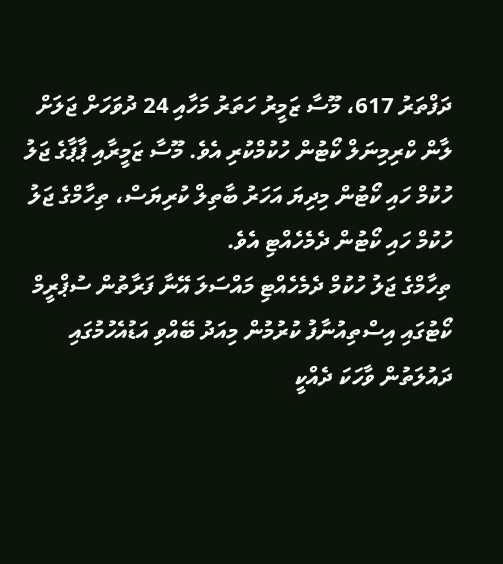ދަފްތަރު 617، މޫސާ ޒަމީރު ހަތަރު މަހާއި 24 ދުވަހަށް ޖަލަށް ލާން ކްރިމިނަލް ކޯޓުން ހުކުމްކުރި އެވެ. މޫސާ ޒަމީރާއި ޕާޕާގެ ޖަލު ހުކުމް ހައި ކޯޓުން މިދިޔަ އަހަރު ބާތިލް ކުރިޔަސް، ތިހާމްގެ ޖަލު ހުކުމް ހައި ކޯޓުން ދެމެހެއްޓި އެވެ.
ތިހާމްގެ ޖަލު ހުކުމް ދެމެހެއްޓި މައްސަލަ އޭނާ ފަރާތުން ސުޕްރީމް ކޯޓުގައި އިސްތިއުނާފު ކުރުމުން މިއަދު ބޭއްވި އަޑުއެހުމުގައި ދައުލަތުން ވާހަކަ ދެއްކީ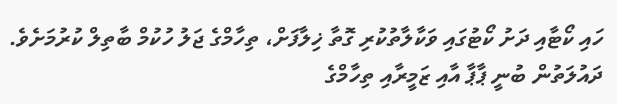ހައި ކޯޓާއި ދަށު ކޯޓުގައި ވަކާލާތުކުރި ގޮތާ ޚިލާފަށް، ތިހާމްގެ ޖަލު ހުކުމް ބާތިލް ކުރުމަށެވެ. ދައުލަތުން ބުނީ ޕާޕާ އާއި ޒަމީރާއި ތިހާމްގެ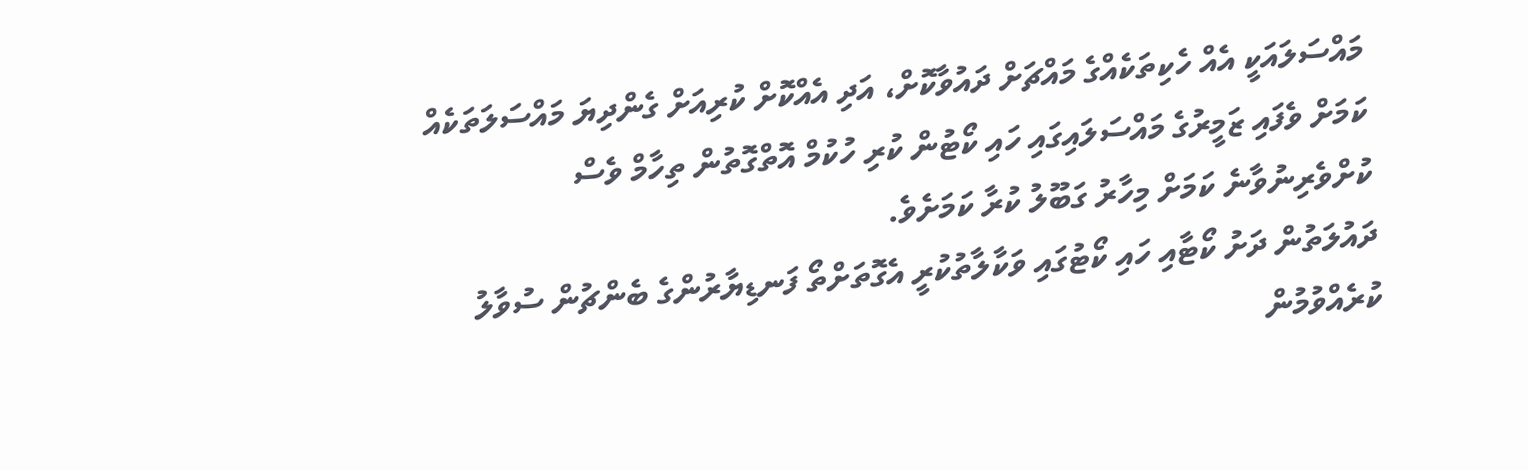މައްސަލައަކީ އެއް ހެކިތަކެއްގެ މައްޗަށް ދައުވާކޮށް، އަދި އެއްކޮށް ކުރިއަށް ގެންދިޔަ މައްސަލަތަކެއް ކަމަށް ވެފައި ޒަމީރުގެ މައްސަލައިގައި ހައި ކޯޓުން ކުރި ހުކުމް އޮތްގޮތުން ތިހާމް ވެސް ކުށްވެރިނުވާނެ ކަމަށް މިހާރު ގަބޫލު ކުރާ ކަމަށެވެ.
ދައުލަތުން ދަށު ކޯޓާއި ހައި ކޯޓުގައި ވަކާލާތުކުރީ އެގޮތަށްތޯ ފަނޑިޔާރުންގެ ބެންޗުން ސުވާލު ކުރެއްވުމުން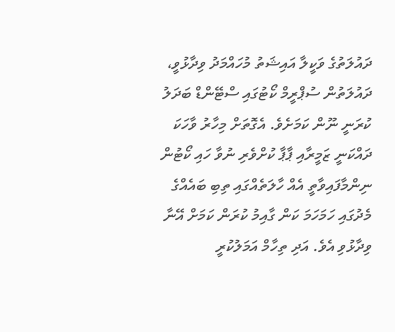ދައުލަތުގެ ވަކީލާ އައިޝަތު މުހައްމަދު ވިދާޅުވީ، ދައުލަތުން ސުޕްރީމް ކޯޓުގައި ސްޓޭންޑް ބަދަލު ކުރަނީ ނޫން ކަމަށެވެ. އެގޮތަށް މިހާރު ވާހަކަ ދައްކަނީ ޒަމީރާއި ޕާޕާ ކުށްވެރި ނުވާ ހައި ކޯޓުން ނިންމާފައިވާތީ އެއް ހާލަތެއްގައި ތިބި ބައެއްގެ މެދުގައި ހަމަހަމަ ކަން ގާއިމު ކުރަން ކަމަށް އޭނާ ވިދާޅުވި އެވެ. އަދި ތިހާމް އަމަލުކުރީ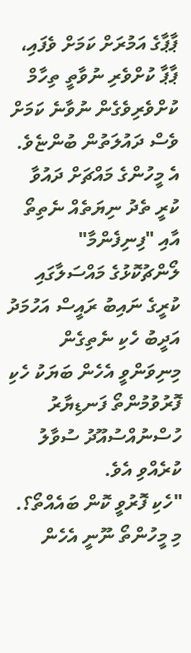ޕާޕާގެ އަމުރަށް ކަމަށް ވެފައި، ޕާޕާ ކުށްވެރި ނުވާތީ ތިހާމް ކުށްވެރިވެގެން ނުވާނެ ކަމަށް ވެސް ދައުލަތުން ބުންޏެވެ.
އެ މީހުންގެ މައްޗަށް ދައުވާ ކުރީ ތެދު ނިޔަތެއް ނެތިތޯ އާއި "ފިނިފެންމާ" ލޯންޗުކޮޅުގެ މައްސަލާގައި ކުރީގެ ނައިބު ރައީސް އަހުމަދު އަދީބު ހެކި ނެތިގެން މިނިވަންވީ އެހެން ބަޔަކު ހެކި ފޮރުވުމުންތޯ ފަނޑިޔާރު ހުސްނުއްސުއޫދު ސުވާލު ކުރެއްވި އެވެ.
"ހެކި ފޮރުވީ ކޮން ބައެއްތޯ؟. މި މީހުންތޯ ނޫނީ އެހެން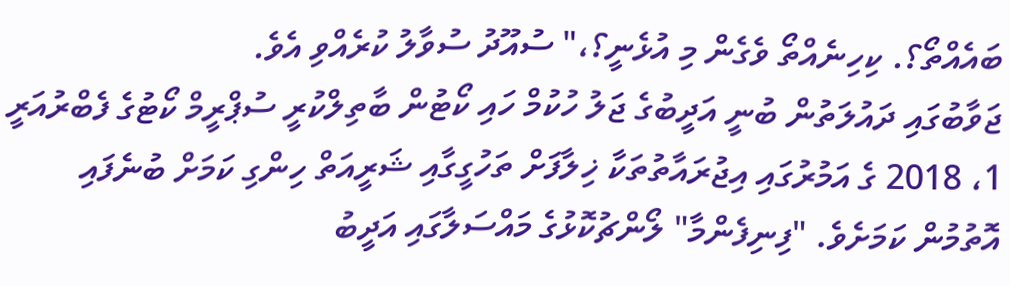ބައެއްތޯ؟. ކިހިނެއްތޯ ވެގެން މި އުޅެނީ؟،" ސުއޫދު ސުވާލު ކުރެއްވި އެވެ.
ޖަވާބުގައި ދައުލަތުން ބުނީ އަދީބުގެ ޖަލު ހުކުމް ހައި ކޯޓުން ބާތިލްކުރީ ސުޕްރީމް ކޯޓުގެ ފެބްރުއަރީ 1، 2018 ގެ އަމުރުގައި އިޖުރައާތުތަކާ ޚިލާފަށް ތަހުގީގާއި ޝަރީއަތް ހިންގި ކަމަށް ބުނެފައި އޮތުމުން ކަމަށެވެ. "ފިނިފެންމާ" ލޯންޗުކޮޅުގެ މައްސަލާގައި އަދީބު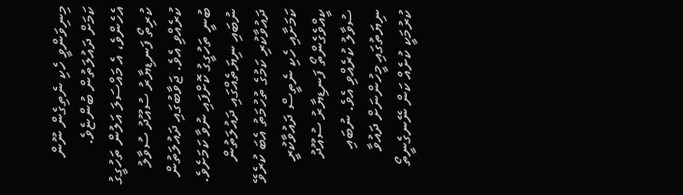މިނިވަންވީ ހެކި ނެތިގެން ނޫން ކަމަށް ދައުލަތުން ބުންޏެވެ.
އެހެންވެ، އެ މައްސަލަ އަލުން ތަހުގީގު ކުރިތޯ ފަނޑިޔާރު ސުއޫދު ސުވާލު ކުރެއްވި އެވެ. ޖަވާބުގައި ދައުލަތުން ބުނީ ތަހުގީގު ކޮށްފައި ނުވާ ކަމަށެވެ.
ނުބައި ނިޔަތެއްގައި ދައުލަތުން ދައުވާކުރި ކަމުގެ ތުހުމަތު އެބަ ކުރެވޭ ކަމަށާއި ހެކި ނެތީސް ދައުވާކުރީ ކީއްވެގެންތޯ ފަނޑިޔާރު ސުއޫދު ސުވާލު ކުރެއްވި އެވެ. ނުބައި ނިޔަތުގައި މީހުންނަށް ދައުވާ ކުރުމަކީ ކުށެއް ކަން ނޭނގެނީތޯ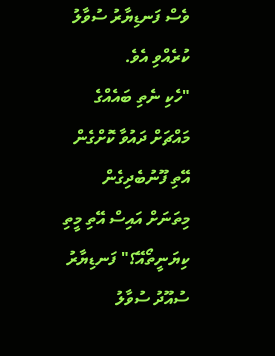ވެސް ފަނޑިޔާރު ސުވާލު ކުރެއްވި އެވެ.
"ހެކި ނެތި ބައެއްގެ މައްޗަށް ދައުވާ ކޮށްގެން އޭތި ފޫނުބެދިގެން މިތަނަށް އައިސް އޭތި މީތި ކިޔަނީތޯއޭ؟" ފަނޑިޔާރު ސުއޫދު ސުވާލު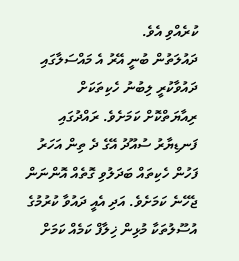ކުރެއްވި އެވެ.
ދައުލަތުން ބުނީ އޭރު އެ މައްސަލާގައި ދައުވާކުރީ ލިބުނު ހެކިތަކަށް ރިއާޔަތްކޮށް ކަމަށެވެ. ރައްދުގައި ފަނޑިޔާރު ސުއޫދު އޭގެ ދެ ތިން އަހަރު ފަހުން ހެކިތައް ބަދަލުވި ގޮތެއް އޮންނަން ޖެހޭނެ ކަމަށެވެ. އަދި އެއީ ދައުވާ ކުރުމުގެ އުސޫލުތަކާ މުޅިން ޚިލާފް ކަމެއް ކަމަށް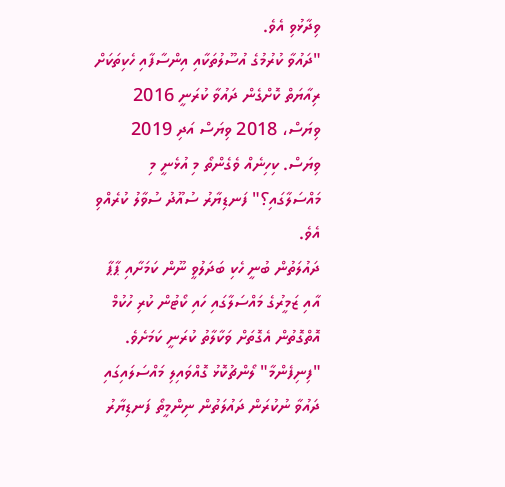ވިދާޅުވި އެވެ.
"ދައުވާ ކުރުމުގެ އުސޫލުތަކާއި އިންސާފާއި ހެކިތަކަށް ރިއާޔަތް ކޮށްގެން ދައުވާ ކުރަނީ 2016 ވިޔަސް، 2018 ވިޔަސް އަދި 2019 ވިޔަސް. ކިހިނެއް ވެގެންތޯ މި އުޅެނީ މި މައްސަލާގައި؟" ފަނޑިޔާރު ސުއޫދު ސުވާލު ކުރެއްވި އެވެ.
ދައުލަތުން ބުނީ ހެކި ބަދަލުވީ ނޫން ކަމަށާއި ޕާޕާ އާއި ޒަމީރުގެ މައްސަލާގައި ހައި ކޯޓުން ކުރި ހުކުމް އޮތްގޮތުން އެގޮތަށް ވަކާލާތު ކުރަނީ ކަމަށެވެ.
"ފިނިފެންމާ" ލޯންޗުކޮޅު ގޮއްވައިލި މައްސަލައިގައި ދައުވާ ނުކުރަން ދައުލަތުން ނިންމީތޯ ފަނޑިޔާރު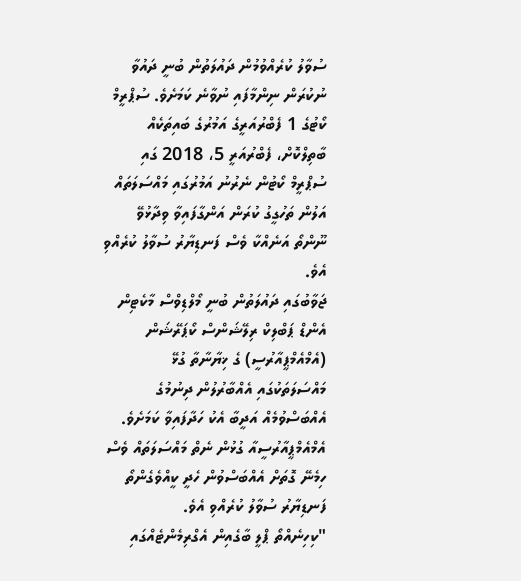ސުވާލު ކުރެއްވުމުން ދައުލަތުން ބުނީ ދައުވާ ނުކުރަން ނިންމާފައި ނުވާނެ ކަމަށެވެ. ސުޕްރީމް ކޯޓުގެ 1 ފެބްރުއަރީގެ އަމުރުގެ ބައިތަކެއް ބާތިލްކޮށް، ފެބްރުއަރީ 5، 2018 ގައި ސުޕްރީމް ކޯޓުން ނެރުނު އަމުރުގައި މައްސަލަތައް އަލުން ތަހުގީގު ކުރަން އަންގާފައިވާ ވިދާޅުވޭ ނޫންތޯ އަނެއްކާ ވެސް ފަނޑިޔާރު ސުވާލު ކުރެއްވި އެވެ.
ޖަވާބުގައި ދައުލަތުން ބުނީ މޯލްޑިވްސް މާކެޓިން އެންޑް ޕަބްލިކް ރިލޭޝަންސް ކޯޕަރޭޝަން (އެމްއެމްޕީއާރުސީ) ގެ ޚިޔާނާތާ ގުޅޭ މައްސަލަތަކުގައި އެއްބާރުލުން ދިނުމުގެ އެއްބަސްވުމެއް އަދީބާ އެކު ހަދާފައިވާ ކަމަށެވެ.
އެމްއެމްޕީއާރުސީއާ ގުޅުން ނެތް މައްސަލަތައް ވެސް ހިމެނޭ ގޮތަށް އެއްބަސްވުން ހެދީ ކީއްވެގެންތޯ ފަނޑިޔާރު ސުވާލު ކުރެއްވި އެވެ.
"ކިހިނެއްތޯ ޕްލީ ބާގެއިން އެގްރިމެންޓެއްގައި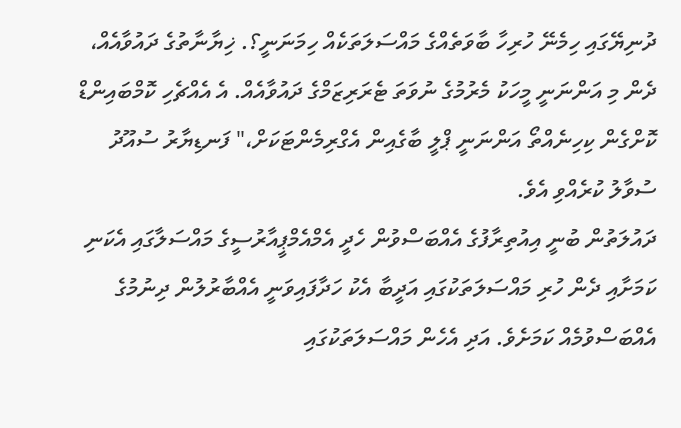ދުނިޔޭގައި ހިމެނޭ ހުރިހާ ބާވަތެއްގެ މައްސަލަތަކެއް ހިމަނަނީ؟. ޚިޔާނާތުގެ ދައުވާއެއް، ދެން މި އަންނަނީ މީހަކު މެރުމުގެ ނުވަތަ ޓެރަރިޒަމްގެ ދައުވާއެއް. އެ އެއްޗެހި ކޮމްބައިންޑް ކޮށްގެން ކިހިނެއްތޯ އަންނަނީ ޕްލީ ބާގެއިން އެގްރިމެންޓަކަށް،" ފަނޑިޔާރު ސުއޫދު ސުވާލު ކުރެއްވި އެވެ.
ދައުލަތުން ބުނީ އިއުތިރާފުގެ އެއްބަސްވުން ހެދީ އެމްއެމްޕީއާރުސީގެ މައްސަލާގައި އެކަނި ކަމަށާއި ދެން ހުރި މައްސަލަތަކުގައި އަދީބާ އެކު ހަދާފައިވަނީ އެއްބާރުލުން ދިނުމުގެ އެއްބަސްވުމެއް ކަމަށެވެ. އަދި އެހެން މައްސަލަތަކުގައި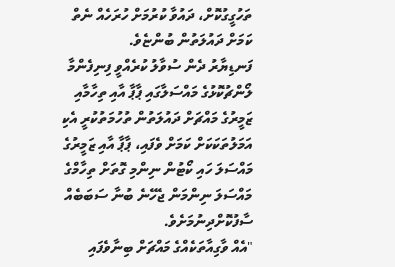ތަހުގީގުކޮށް، ދައުވާ ކުރުމަށް ހުރަހެއް ނެތް ކަމަށް ދައުލަތުން ބުންޏެވެ.
ފަނޑިޔާރު ދެން ސުވާލު ކުރެއްވީ ފިނިފެންމާ ލޯންޗުކޮޅުގެ މައްސަލާގައި ޕާޕާ އާއި ތިހާމާއި ޒަމީރުގެ މައްޗަށް ދައުލަތުން ތުހުމަތުކުރީ އެކި އަމަލުތަކަކަށް ކަމަށް ވެފައި، ޕާޕާ އާއި ޒަމީރުގެ މައްސަލަ ހައި ކޯޓުން ނިންމި ގޮތަށް ތިހާމްގެ މައްސަލަ ނިންމަން ޖެހޭނެ ބުނާ ސަބަބެއް ސާފުކޮށްދިނުމަށެވެ.
"އެއް ވާގިއާތަކެއްގެ މައްޗަށް ބިނާވެފައި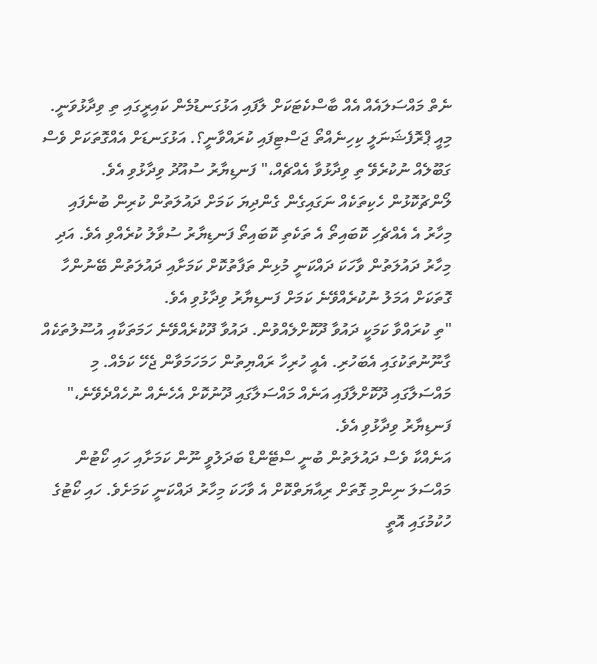ނެތް މައްސަލައެއް އެއް ބާސްކެޓަކަށް ލާފައި އަޅުގަނޑުމެން ކައިރީގައި ތި ވިދާޅުވަނީ. މިއީ ޕްރޮފެޝަނަލީ ކިހިނެއްތޯ ޖަސްޓިފައި ކުރައްވާނީ؟. އަޅުގަނޑަށް އެއްގޮތަކަށް ވެސް ގަބޫލެއް ނުކުރެވޭ ތި ވިދާޅުވާ އެއްޗެއް،" ފަނޑިޔާރު ސުއޫދު ވިދާޅުވި އެވެ.
ލޯންޗުކޮޅުން ހެކިތަކެއް ނަގައިގެން ގެންދިޔަ ކަމަށް ދައުލަތުން ކުރިން ބުނެފައި މިހާރު އެ އެއްޗެހި ކޮބައިތޯ އެ ތަކެތި ކޮބައިތޯ ފަނޑިޔާރު ސުވާލު ކުރެއްވި އެވެ. އަދި މިހާރު ދައުލަތުން ވާހަކަ ދައްކަނީ މުޅިން ތަފާތުކޮށް ކަމަށާއި ދައުލަތުން ބޭނުންހާ ގޮތަކަށް އަމަލު ނުކުރެއްވޭނެ ކަމަށް ފަނޑިޔާރު ވިދާޅުވި އެވެ.
"ތި ކުރައްވާ ކަމަކީ ދައުވާ ދޫކޮށްލެއްވުން. ދައުވާ ދޫކުރެއްވޭނެ ހަމަތަކާއި އުސޫލުތަކެއް ގާނޫނުތަކުގައި އެބަހުރި. އެއީ ހުރިހާ ރައްޔިތުން ހަމަހަމަވާން ޖެހޭ ކަމެއް. މި މައްސަލާގައި ދޫކޮށްލާފައި އަނެއް މައްސަލާގައި ދޫނުކޮށް އެހެނެއް ނުހެއްދެވޭނެ،" ފަނޑިޔާރު ވިދާޅުވި އެވެ.
އަނެއްކާ ވެސް ދައުލަތުން ބުނީ ސްޓޭންޑް ބަދަލުވީ ނޫން ކަމަށާއި ހައި ކޯޓުން މައްސަލަ ނިންމި ގޮތަށް ރިއާޔަތްކޮށް އެ ވާހަކަ މިހާރު ދައްކަނީ ކަމަށެވެ. ހައި ކޯޓުގެ ހުކުމުގައި އޮތީ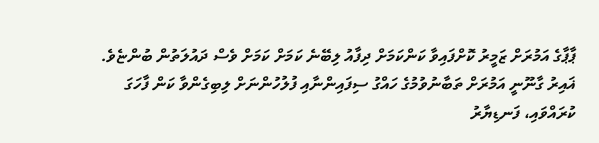ޕާޕާގެ އަމުރަށް ޒަމީރު ކޮށްފައިވާ ކަންކަމަށް ދިފާއު ލިބޭނެ ކަމަށް ކަމަށް ވެސް ދައުލަތުން ބުންޏެވެ.
ޣައިރު ގާނޫނީ އަމުރަށް ތަބާނުވުމުގެ ހައްގު ސިފައިންނާއި ފުލުހުންނަށް ލިބިގެންވާ ކަން ފާހަގަ ކުރައްވައި، ފަނޑިޔާރު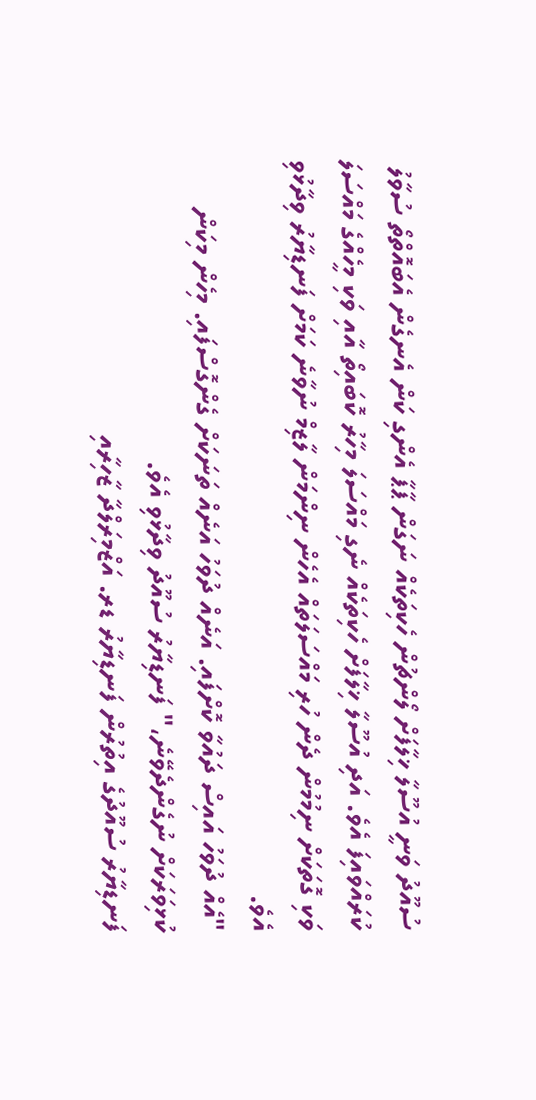ސުއޫދު ވަނީ އުސޫލާ ޚިލާފަށް ލޯންޗުން ހެކިތަކެއް ނަގަން ޕާޕާ އެންގި ކަން އެނގެން އެބައޮތްތޯ ސުވާލު ކުރައްވައިފަ އެވެ. އަދި އުސޫލާ ޚިލާފަށް ހެކިތަކެއް ނެގި މައްސަލަ މިހާރު ކޮބައިތޯ އާއި ވަކި މީހެއްގެ މައްސަލަ ވަކި ގޮތަކަށް ނިމުމުން ދެން ހުރި މައްސަލަތައް އެހެން ނިންމަން ލާޒިމް ނުވާނެ ކަމަށް ފަނޑިޔާރު ވިދާޅުވި އެވެ.
"އެއް ދުވަހު އައިސް ދައުވާ ކޮށްފައި. އަނެއް ދުވަހު އަނެއް ތަނަކަށް ގެންގޮސްފައި. މިހެން މިކަން ކުޅިވަރަކަށް ނުގެންދެވޭނެ،" ފަނޑިޔާރު ސުއޫދު ވިދާޅުވި އެވެ.
ފަނޑިޔާރު ސުއޫދުގެ އިތުރުން ފަނޑިޔާރު ޑރ. އަޒްމިރަލްދާ ޒާހިރާއި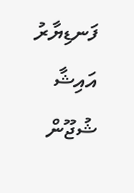ފަނޑިޔާރު އައިޝާ ޝުޖޫން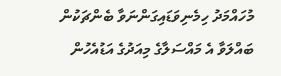މުހައްމަދު ހިމެނިވަޑައިގަންނަވާ ބެންޗަކުން ބައްލަވާ އެ މައްސަލާގެ މިއަދުގެ އަޑުއެހުން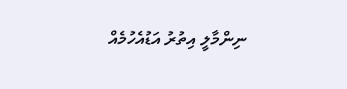ނިންމާލީ އިތުރު އަޑުއެހުމެއް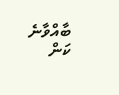ބާއްވާނެ ކަން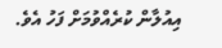އިއުލާން ކުރެއްވުމަށް ފަހު އެވެ.